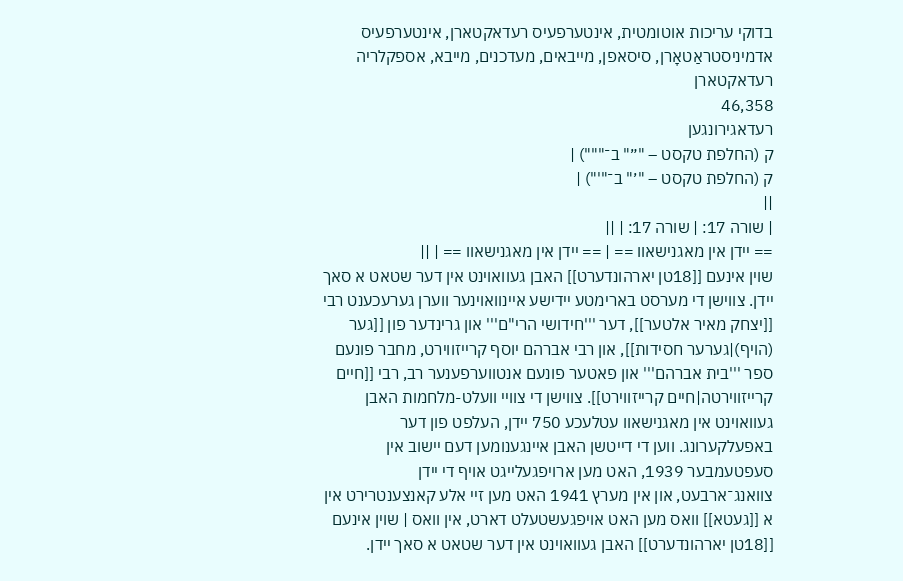בדוקי עריכות אוטומטית, אינטערפעיס רעדאקטארן, אינטערפעיס אדמיניסטראַטאָרן, סיסאפן, מייבאים, מעדכנים, מייבא, אספקלריה רעדאקטארן
46,358
רעדאגירונגען
ק (החלפת טקסט – "״" ב־""") |
ק (החלפת טקסט – "׳" ב־"'") |
||
| שורה 17: | שורה 17: | ||
== יידן אין מאגנישאוו == | == יידן אין מאגנישאוו == | ||
שוין אינעם [[18טן יארהונדערט]] האבן געוואוינט אין דער שטאט א סאך יידן. צווישן די מערסט בארימטע יידישע איינוואוינער ווערן גערעכענט רבי [[יצחק מאיר אלטער]], דער '''חידושי הרי"ם''' און גרינדער פון [[גער (הויף)|גערער חסידות]], און רבי אברהם יוסף קרייזווירט, מחבר פונעם ספר '''בית אברהם''' און פאטער פונעם אנטווערפענער רב, רבי [[חיים קרייזווירטה|חיים קרייזווירט]]. צווישן די צוויי וועלט-מלחמות האבן געוואוינט אין מאגנישאוו עטלעכע 750 יידן, העלפט פון דער באפעלקערונג. ווען די דייטשן האבן איינגענומען דעם יישוב אין סעפטעמבער 1939, האט מען ארויפגעלייגט אויף די יידן צוואנג־ארבעט, און אין מערץ 1941 האט מען זיי אלע קאנצענטרירט אין א [[געטא]] וואס מען האט אויפגעשטעלט דארט, אין וואס | שוין אינעם [[18טן יארהונדערט]] האבן געוואוינט אין דער שטאט א סאך יידן.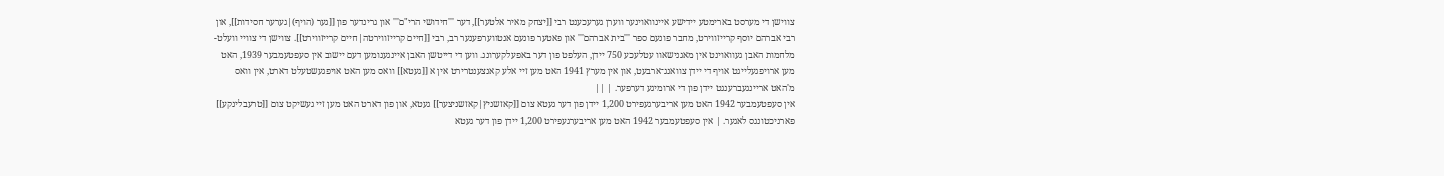צווישן די מערסט בארימטע יידישע איינוואוינער ווערן גערעכענט רבי [[יצחק מאיר אלטער]], דער '''חידושי הרי"ם''' און גרינדער פון [[גער (הויף)|גערער חסידות]], און רבי אברהם יוסף קרייזווירט, מחבר פונעם ספר '''בית אברהם''' און פאטער פונעם אנטווערפענער רב, רבי [[חיים קרייזווירטה|חיים קרייזווירט]]. צווישן די צוויי וועלט-מלחמות האבן געוואוינט אין מאגנישאוו עטלעכע 750 יידן, העלפט פון דער באפעלקערונג. ווען די דייטשן האבן איינגענומען דעם יישוב אין סעפטעמבער 1939, האט מען ארויפגעלייגט אויף די יידן צוואנג־ארבעט, און אין מערץ 1941 האט מען זיי אלע קאנצענטרירט אין א [[געטא]] וואס מען האט אויפגעשטעלט דארט, אין וואס מ'האט אריינגעברענגט יידן פון די ארומיגע דערפער. | ||
אין סעפטעמבער 1942 האט מען אריבערגעפירט 1,200 יידן פון דער געטא צום [[קאזשניץ|קאזשניצער]] געטא, און פון דארט האט מען זיי געשיקט צום [[טרעבלינקע]] פארניכטונגס לאגער. | אין סעפטעמבער 1942 האט מען אריבערגעפירט 1,200 יידן פון דער געטא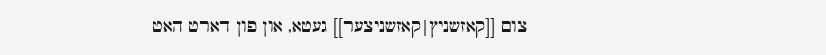צום [[קאזשניץ|קאזשניצער]] געטא, און פון דארט האט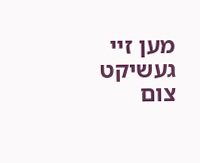מען זיי געשיקט צום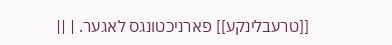[[טרעבלינקע]] פארניכטונגס לאגער. | ||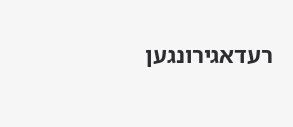רעדאגירונגען